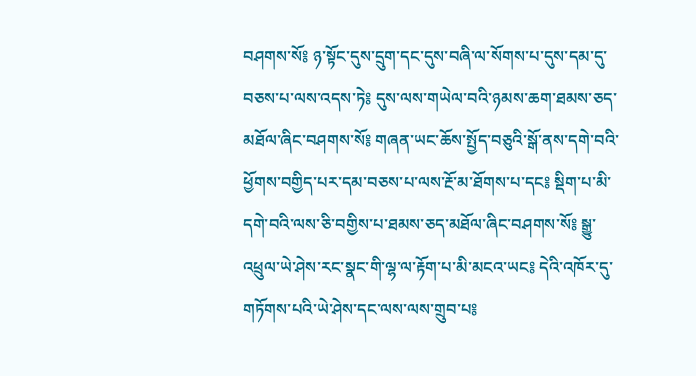བཤགས་སོ༔ ཉ་སྟོང་དུས་དྲུག་དང་དུས་བཞི་ལ་སོགས་པ་དུས་དམ་དུ་བཅས་པ་ལས་འདས་ཏེ༔ དུས་ལས་གཡེལ་བའི་ཉམས་ཆག་ཐམས་ཅད་མཐོལ་ཞིང་བཤགས་སོ༔ གཞན་ཡང་ཆོས་སྤྱོད་བཅུའི་སྒོ་ནས་དགེ་བའི་ཕྱོགས་བགྱིད་པར་དམ་བཅས་པ་ལས་རྔོ་མ་ཐོགས་པ་དང༔ སྡིག་པ་མི་དགེ་བའི་ལས་ཅི་བགྱིས་པ་ཐམས་ཅད་མཐོལ་ཞིང་བཤགས་སོ༔ སྒྱུ་འཕྲུལ་ཡེ་ཤེས་རང་སྣང་གི་ལྷ་ལ་རྟོག་པ་མི་མངའ་ཡང༔ དེའི་འཁོར་དུ་གཏོགས་པའི་ཡེ་ཤེས་དང་ལས་ལས་གྲུབ་པ༔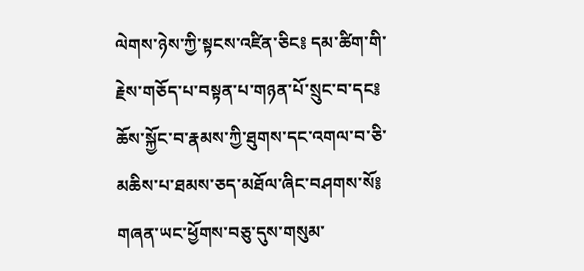ལེགས་ཉེས་ཀྱི་སྟངས་འཛིན་ཅིང༔ དམ་ཚིག་གི་རྗེས་གཅོད་པ་བསྟན་པ་གཉན་པོ་སྲུང་བ་དང༔ ཆོས་སྐྱོང་བ་རྣམས་ཀྱི་ཐུགས་དང་འགལ་བ་ཅི་མཆིས་པ་ཐམས་ཅད་མཐོལ་ཞིང་བཤགས་སོ༔ གཞན་ཡང་ཕྱོགས་བཅུ་དུས་གསུམ་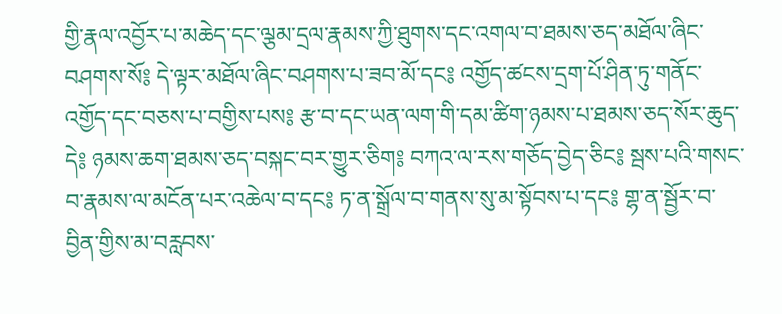གྱི་རྣལ་འབྱོར་པ་མཆེད་དང་ལྕམ་དྲལ་རྣམས་ཀྱི་ཐུགས་དང་འགལ་བ་ཐམས་ཅད་མཐོལ་ཞིང་བཤགས་སོ༔ དེ་ལྟར་མཐོལ་ཞིང་བཤགས་པ་ཟབ་མོ་དང༔ འགྱོད་ཚངས་དྲག་པོ་ཤིན་ཏུ་གནོང་འགྱོད་དང་བཅས་པ་བགྱིས་པས༔ རྩ་བ་དང་ཡན་ལག་གི་དམ་ཚིག་ཉམས་པ་ཐམས་ཅད་སོར་ཆུད་དེ༔ ཉམས་ཆག་ཐམས་ཅད་བསྐང་བར་གྱུར་ཅིག༔ བཀའ་ལ་རས་གཅོད་བྱེད་ཅིང༔ སྦས་པའི་གསང་བ་རྣམས་ལ་མངོན་པར་འཆེལ་བ་དང༔ ཏ་ན་སྒྲོལ་བ་གནས་སུ་མ་སྟོབས་པ་དང༔ གྷ་ན་སྦྱོར་བ་བྱིན་གྱིས་མ་བརླབས་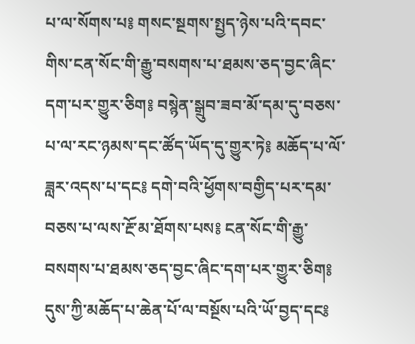པ་ལ་སོགས་པ༔ གསང་སྔགས་སྤྱད་ཉེས་པའི་དབང་གིས་ངན་སོང་གི་རྒྱུ་བསགས་པ་ཐམས་ཅད་བྱང་ཞིང་དག་པར་གྱུར་ཅིག༔ བསྙེན་སྒྲུབ་ཟབ་མོ་དམ་དུ་བཅས་པ་ལ་རང་ཉམས་དང་ཚོད་ཡོད་དུ་གྱུར་ཏེ༔ མཆོད་པ་ལོ་ཟླར་འདས་པ་དང༔ དགེ་བའི་ཕྱོགས་བགྱིད་པར་དམ་བཅས་པ་ལས་རྔོ་མ་ཐོགས་པས༔ ངན་སོང་གི་རྒྱུ་བསགས་པ་ཐམས་ཅད་བྱང་ཞིང་དག་པར་གྱུར་ཅིག༔ དུས་ཀྱི་མཆོད་པ་ཆེན་པོ་ལ་བསྔོས་པའི་ཡོ་བྱད་དང༔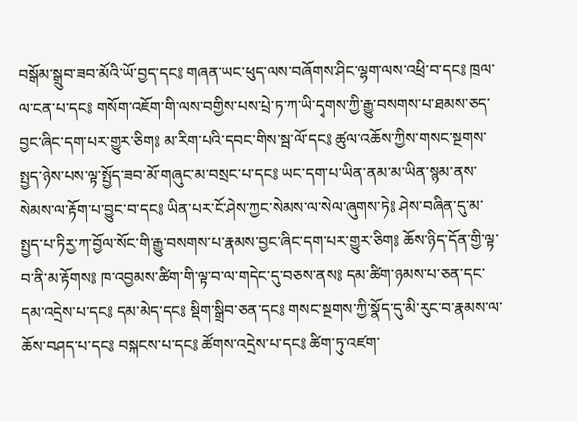བསྒོམ་སྒྲུབ་ཟབ་མོའི་ཡོ་བྱད་དང༔ གཞན་ཡང་ཕུད་ལས་བཞོགས་ཤིང་ལྷག་ལས་འཕྲི་བ་དང༔ ཁྲལ་ལ་ངན་པ་དང༔ གསོག་འཇོག་གི་ལས་བགྱིས་པས་པྲེ་ཏ་ཀ་ཡི་དྭགས་ཀྱི་རྒྱུ་བསགས་པ་ཐམས་ཅད་བྱང་ཞིང་དག་པར་གྱུར་ཅིག༔ མ་རིག་པའི་དབང་གིས་སྦ་ལོ་དང༔ ཚུལ་འཆོས་ཀྱིས་གསང་སྔགས་སྤྱད་ཉེས་པས་ལྟ་སྤྱོད་ཟབ་མོ་གཞུང་མ་བསྲང་པ་དང༔ ཡང་དག་པ་ཡིན་ནམ་མ་ཡིན་སྙམ་ནས་སེམས་ལ་རྟོག་པ་བྱུང་བ་དང༔ ཡིན་པར་ངོ་ཤེས་ཀྱང་སེམས་ལ་སེལ་ཞུགས་ཏེ༔ ཤེས་བཞིན་དུ་མ་སྤྱད་པ་ཏིརྱ་ཀ་བྱོལ་སོང་གི་རྒྱུ་བསགས་པ་རྣམས་བྱང་ཞིང་དག་པར་གྱུར་ཅིག༔ ཆོས་ཉིད་དོན་གྱི་ལྟ་བ་ནི་མ་རྟོགས༔ ཁ་འབྱམས་ཚིག་གི་ལྟ་བ་ལ་གདེང་དུ་བཅས་ནས༔ དམ་ཚིག་ཉམས་པ་ཅན་དང་དམ་འདྲེས་པ་དང༔ དམ་མེད་དང༔ སྡིག་སྒྲིབ་ཅན་དང༔ གསང་སྔགས་ཀྱི་སྣོད་དུ་མི་རུང་བ་རྣམས་ལ་ཆོས་བཤད་པ་དང༔ བསྐངས་པ་དང༔ ཚོགས་འདྲེས་པ་དང༔ ཚིག་ཏུ་འཛག་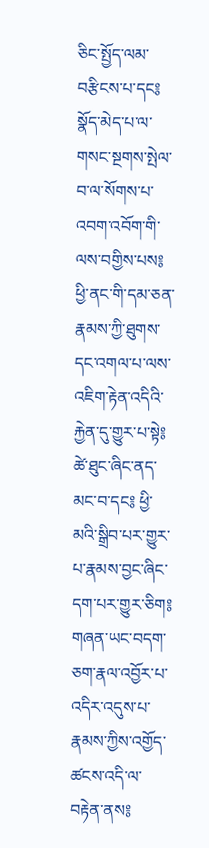ཅིང་སྤྱོད་ལམ་བརྩིངས་པ་དང༔ སྣོད་མེད་པ་ལ་གསང་སྔགས་སྤེལ་བ་ལ་སོགས་པ་འབག་འབོག་གི་ལས་བགྱིས་པས༔ ཕྱི་ནང་གི་དམ་ཅན་རྣམས་ཀྱི་ཐུགས་དང་འགལ་པ་ལས་འཇིག་རྟེན་འདིའི་རྐྱེན་དུ་གྱུར་པ་སྟེ༔ ཚེ་ཐུང་ཞིང་ནད་མང་བ་དང༔ ཕྱི་མའི་སྒྲིབ་པར་གྱུར་པ་རྣམས་བྱང་ཞིང་དག་པར་གྱུར་ཅིག༔ གཞན་ཡང་བདག་ཅག་རྣལ་འབྱོར་པ་འདིར་འདུས་པ་རྣམས་ཀྱིས་འགྱོད་ཚངས་འདི་ལ་བརྟེན་ནས༔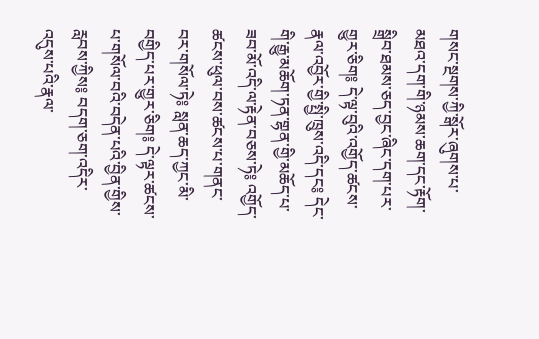གསང་སྔགས་ཀྱི་སྒོར་ཞུགས་པ་མཐའ་དག་གི་ཉམས་ཆག་དང་རྟོག་སྒྲིབ་ཐམས་ཅད་བྱང་ཞིང་དག་པར་གྱུར་ཅིག༔ དེ་ལྟ་བུའི་འགྱོད་ཚངས་རྣལ་འབྱོར་གྱི་སྤྱི་ཁྲུས་འདི་དང༔ དེང་གི་རྒྱུ་མཆོག་ཏན་གྷན་གྱི་མཆོད་པ་ཟབ་མོ་འདི་ལ་རྟེན་བཅས་ཏེ༔ འགྱོད་ཚངས་ཕུལ་བས་ཚངས་པ་གནང་བར་གསོལ་ཏེ༔ སླན་ཆད་ཀྱང་མི་བགྱིད་པར་གྱུར་ཅིག༔ དེ་ལྟར་ཚངས་པ་གསོལ་བའི་བདེན་པའི་བྱིན་གྱིས་རླབས་ཀྱིས༔ བདག་ཅག་འདིར་འདུས་པའི་རྣལ་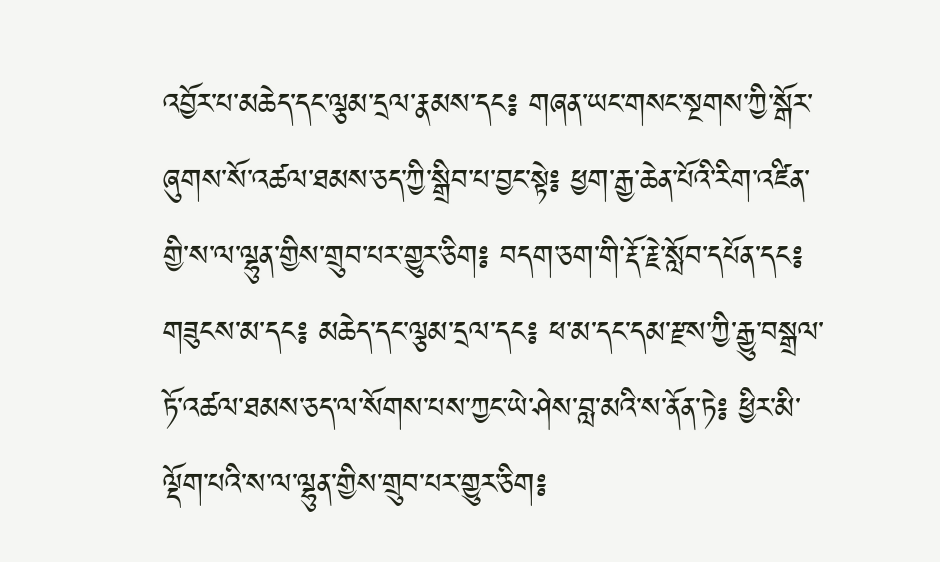འབྱོར་པ་མཆེད་དང་ལྕམ་དྲལ་རྣམས་དང༔ གཞན་ཡང་གསང་སྔགས་ཀྱི་སྒོར་ཞུགས་སོ་འཚལ་ཐམས་ཅད་ཀྱི་སྒྲིབ་པ་བྱང་སྟེ༔ ཕྱག་རྒྱ་ཆེན་པོའི་རིག་འཛིན་གྱི་ས་ལ་ལྷུན་གྱིས་གྲུབ་པར་གྱུར་ཅིག༔ བདག་ཅག་གི་རྡོ་རྗེ་སློབ་དཔོན་དང༔ གཟུངས་མ་དང༔ མཆེད་དང་ལྕམ་དྲལ་དང༔ ཕ་མ་དང་དམ་རྫས་ཀྱི་རྒྱུ་བསྒྲལ་ཏོ་འཚལ་ཐམས་ཅད་ལ་སོགས་པས་ཀྱང་ཡེ་ཤེས་བླ་མའི་ས་ནོན་ཏེ༔ ཕྱིར་མི་ལྡོག་པའི་ས་ལ་ལྷུན་གྱིས་གྲུབ་པར་གྱུར་ཅིག༔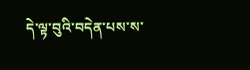དེ་ལྟ་བུའི་བདེན་པས་ས་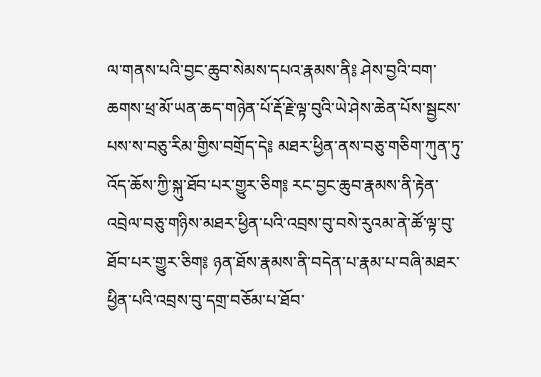ལ་གནས་པའི་བྱང་ཆུབ་སེམས་དཔའ་རྣམས་ནི༔ ཤེས་བྱའི་བག་ཆགས་ཕྲ་མོ་ཡན་ཆད་གཉེན་པོ་རྡོ་རྗེ་ལྟ་བུའི་ཡེ་ཤེས་ཆེན་པོས་སྦྱངས་པས་ས་བཅུ་རིམ་གྱིས་བགྲོད་དེ༔ མཐར་ཕྱིན་ནས་བཅུ་གཅིག་ཀུན་ཏུ་འོད་ཆོས་ཀྱི་སྐུ་ཐོབ་པར་གྱུར་ཅིག༔ རང་བྱང་ཆུབ་རྣམས་ནི་རྟེན་འབྲེལ་བཅུ་གཉིས་མཐར་ཕྱིན་པའི་འབྲས་བུ་བསེ་རུའམ་ནེ་ཚོ་ལྟ་བུ་ཐོབ་པར་གྱུར་ཅིག༔ ཉན་ཐོས་རྣམས་ནི་བདེན་པ་རྣམ་པ་བཞི་མཐར་ཕྱིན་པའི་འབྲས་བུ་དགྲ་བཅོམ་པ་ཐོབ་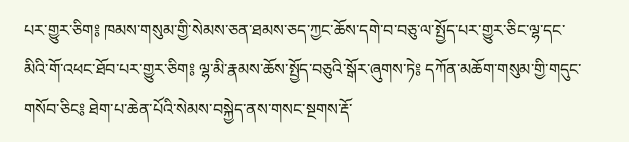པར་གྱུར་ཅིག༔ ཁམས་གསུམ་གྱི་སེམས་ཅན་ཐམས་ཅད་ཀྱང་ཆོས་དགེ་བ་བཅུ་ལ་སྤྱོད་པར་གྱུར་ཅིང་ལྷ་དང་མིའི་གོ་འཕང་ཐོབ་པར་གྱུར་ཅིག༔ ལྷ་མི་རྣམས་ཆོས་སྤྱོད་བཅུའི་སྒོར་ཞུགས་ཏེ༔ དཀོན་མཆོག་གསུམ་གྱི་གདུང་གསོབ་ཅིང༔ ཐེག་པ་ཆེན་པོའི་སེམས་བསྐྱེད་ནས་གསང་སྔགས་རྡོ་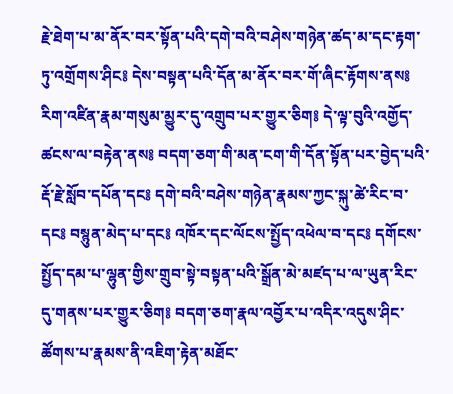རྗེ་ཐེག་པ་མ་ནོར་བར་སྟོན་པའི་དགེ་བའི་བཤེས་གཉེན་ཚད་མ་དང་རྟག་ཏུ་འགྲོགས་ཤིང༔ དེས་བསྟན་པའི་དོན་མ་ནོར་བར་གོ་ཞིང་རྟོགས་ནས༔ རིག་འཛིན་རྣམ་གསུམ་མྱུར་དུ་འགྲུབ་པར་གྱུར་ཅིག༔ དེ་ལྟ་བུའི་འགྱོད་ཚངས་ལ་བརྟེན་ནས༔ བདག་ཅག་གི་མན་ངག་གི་དོན་སྟོན་པར་བྱེད་པའི་རྡོ་རྗེ་སློབ་དཔོན་དང༔ དགེ་བའི་བཤེས་གཉེན་རྣམས་ཀྱང་སྐུ་ཚེ་རིང་བ་དང༔ བསྙུན་མེད་པ་དང༔ འཁོར་དང་ལོངས་སྤྱོད་འཕེལ་བ་དང༔ དགོངས་སྤྱོད་དམ་པ་ལྷུན་གྱིས་གྲུབ་སྟེ་བསྟན་པའི་སྒྲོན་མེ་མཛད་པ་ལ་ཡུན་རིང་དུ་གནས་པར་གྱུར་ཅིག༔ བདག་ཅག་རྣལ་འབྱོར་པ་འདིར་འདུས་ཤིང་ཚོགས་པ་རྣམས་ནི་འཇིག་རྟེན་མཐོང་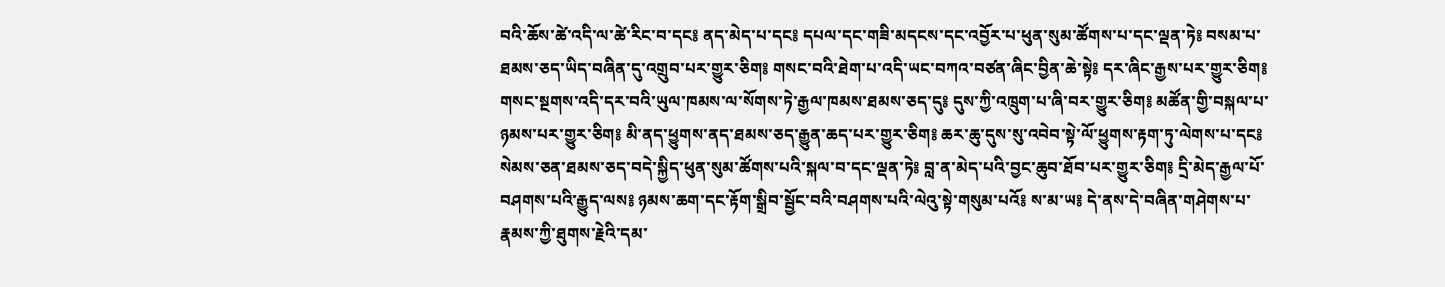བའི་ཆོས་ཚེ་འདི་ལ་ཚེ་རིང་བ་དང༔ ནད་མེད་པ་དང༔ དཔལ་དང་གཟི་མདངས་དང་འབྱོར་པ་ཕུན་སུམ་ཚོགས་པ་དང་ལྡན་ཏེ༔ བསམ་པ་ཐམས་ཅད་ཡིད་བཞིན་དུ་འགྲུབ་པར་གྱུར་ཅིག༔ གསང་བའི་ཐེག་པ་འདི་ཡང་བཀའ་བཙན་ཞིང་བྱིན་ཆེ་སྟེ༔ དར་ཞིང་རྒྱས་པར་གྱུར་ཅིག༔ གསང་སྔགས་འདི་དར་བའི་ཡུལ་ཁམས་ལ་སོགས་ཏེ་རྒྱལ་ཁམས་ཐམས་ཅད་དུ༔ དུས་ཀྱི་འཁྲུག་པ་ཞི་བར་གྱུར་ཅིག༔ མཚོན་གྱི་བསྐལ་པ་ཉམས་པར་གྱུར་ཅིག༔ མི་ནད་ཕྱུགས་ནད་ཐམས་ཅད་རྒྱུན་ཆད་པར་གྱུར་ཅིག༔ ཆར་ཆུ་དུས་སུ་འབེབ་སྟེ་ལོ་ཕྱུགས་རྟག་ཏུ་ལེགས་པ་དང༔ སེམས་ཅན་ཐམས་ཅད་བདེ་སྐྱིད་ཕུན་སུམ་ཚོགས་པའི་སྐལ་བ་དང་ལྡན་ཏེ༔ བླ་ན་མེད་པའི་བྱང་ཆུབ་ཐོབ་པར་གྱུར་ཅིག༔ དྲི་མེད་རྒྱལ་པོ་བཤགས་པའི་རྒྱུད་ལས༔ ཉམས་ཆག་དང་རྟོག་སྒྲིབ་སྦྱོང་བའི་བཤགས་པའི་ལེའུ་སྟེ་གསུམ་པའོ༔ ས་མ་ཡ༔ དེ་ནས་དེ་བཞིན་གཤེགས་པ་རྣམས་ཀྱི་ཐུགས་རྗེའི་དམ་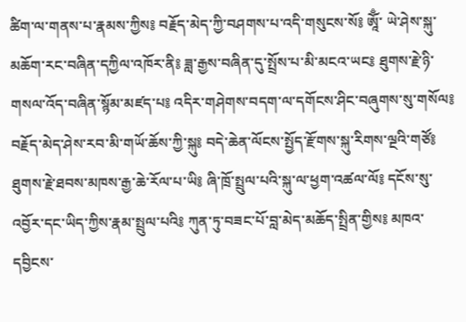ཚིག་ལ་གནས་པ་རྣམས་ཀྱིས༔ བརྗོད་མེད་ཀྱི་བཤགས་པ་འདི་གསུངས་སོ༔ ཨཱོྃ་ ཡེ་ཤེས་སྐུ་མཆོག་རང་བཞིན་དཀྱིལ་འཁོར་ནི༔ ཟླ་རྒྱས་བཞིན་དུ་སྤྲོས་པ་མི་མངའ་ཡང༔ ཐུགས་རྗེ་ཉི་གསལ་འོད་བཞིན་སྙོམ་མཛད་པ༔ འདིར་གཤེགས་བདག་ལ་དགོངས་ཤིང་བཞུགས་སུ་གསོལ༔ བརྗོད་མེད་ཤེས་རབ་མི་གཡོ་ཆོས་ཀྱི་སྐུ༔ བདེ་ཆེན་ལོངས་སྤྱོད་རྫོགས་སྐུ་རིགས་ལྔའི་གཙོ༔ ཐུགས་རྗེ་ཐབས་མཁས་རྒྱ་ཆེ་རོལ་པ་ཡི༔ ཞི་ཁྲོ་སྤྲུལ་པའི་སྐུ་ལ་ཕྱག་འཚལ་ལོ༔ དངོས་སུ་འབྱོར་དང་ཡིད་ཀྱིས་རྣམ་སྤྲུལ་པའི༔ ཀུན་ཏུ་བཟང་པོ་བླ་མེད་མཆོད་སྤྲིན་གྱིས༔ མཁའ་དབྱིངས་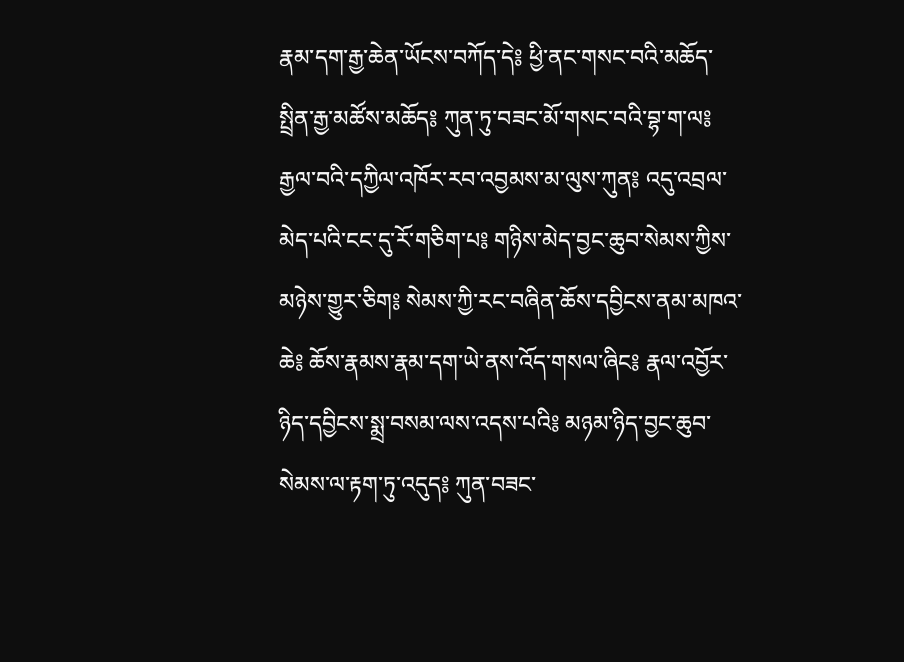རྣམ་དག་རྒྱ་ཆེན་ཡོངས་བཀོད་དེ༔ ཕྱི་ནང་གསང་བའི་མཆོད་སྤྲིན་རྒྱ་མཚོས་མཆོད༔ ཀུན་ཏུ་བཟང་མོ་གསང་བའི་བྷ་ག་ལ༔ རྒྱལ་བའི་དཀྱིལ་འཁོར་རབ་འབྱམས་མ་ལུས་ཀུན༔ འདུ་འབྲལ་མེད་པའི་ངང་དུ་རོ་གཅིག་པ༔ གཉིས་མེད་བྱང་ཆུབ་སེམས་ཀྱིས་མཉེས་གྱུར་ཅིག༔ སེམས་ཀྱི་རང་བཞིན་ཆོས་དབྱིངས་ནམ་མཁའ་ཆེ༔ ཆོས་རྣམས་རྣམ་དག་ཡེ་ནས་འོད་གསལ་ཞིང༔ རྣལ་འབྱོར་ཉིད་དབྱིངས་སྨྲ་བསམ་ལས་འདས་པའི༔ མཉམ་ཉིད་བྱང་ཆུབ་སེམས་ལ་རྟག་ཏུ་འདུད༔ ཀུན་བཟང་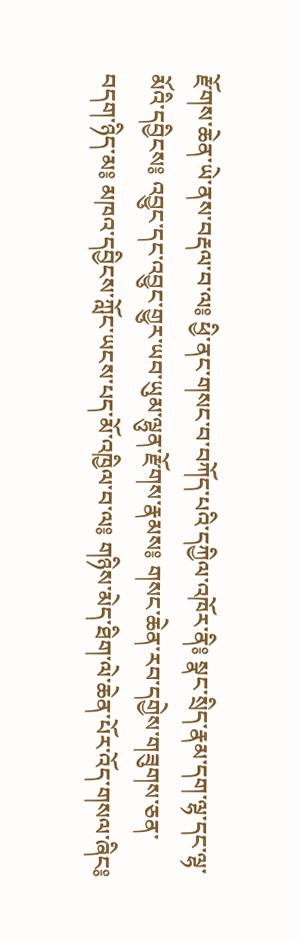རྫོགས་ཆེན་ཡེ་ནས་བརྡལ་བ་ལ༔ ཕྱི་ནང་གསང་བ་བཀོད་པའི་དཀྱིལ་འཁོར་ནི༔ སྣང་སྲིད་རྣམ་དག་ལྷ་དང་ལྷ་མོའི་དབྱིངས༔ འབྱུང་དང་འབྱུང་གྱུར་ཡབ་ཡུམ་ལྷུན་རྫོགས་རྣམས༔ གསང་ཆེན་རབ་དགྱེས་གཟུགས་ཅན་བདག་ཉིད་མ༔ མཁའ་དབྱིངས་ཀློང་ཡངས་པད་མོ་འཁྱིལ་བ་ལ༔ གཉིས་མེད་ཐིག་ལེ་ཆེན་པོར་འོད་གསལ་ཞིང༔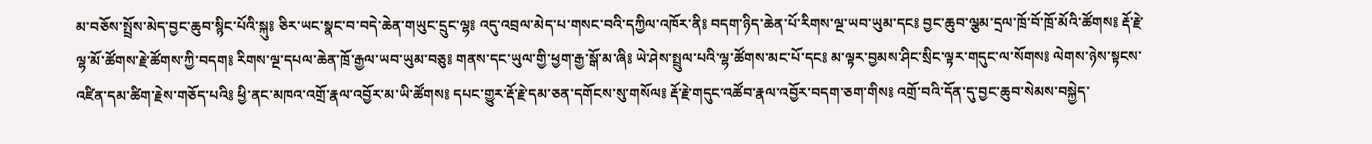མ་བཅོས་སྤྲོས་མེད་བྱང་ཆུབ་སྙིང་པོའི་སྐུ༔ ཅིར་ཡང་སྣང་བ་བདེ་ཆེན་གཡུང་དྲུང་ལྷ༔ འདུ་འབྲལ་མེད་པ་གསང་བའི་དཀྱིལ་འཁོར་ནི༔ བདག་ཉིད་ཆེན་པོ་རིགས་ལྔ་ཡབ་ཡུམ་དང༔ བྱང་ཆུབ་ལྕམ་དྲལ་ཁྲོ་བོ་ཁྲོ་མོའི་ཚོགས༔ རྡོ་རྗེ་ལྷ་མོ་ཚོགས་རྗེ་ཚོགས་ཀྱི་བདག༔ རིགས་ལྔ་དཔལ་ཆེན་ཁྲོ་རྒྱལ་ཡབ་ཡུམ་བཅུ༔ གནས་དང་ཡུལ་གྱི་ཕྱག་རྒྱ་སྒོ་མ་ཞི༔ ཡེ་ཤེས་སྤྲུལ་པའི་ལྷ་ཚོགས་མང་པོ་དང༔ མ་ལྟར་བྱམས་ཤིང་སྲིང་ལྟར་གདུང་ལ་སོགས༔ ལེགས་ཉེས་སྟངས་འཛིན་དམ་ཚིག་རྗེས་གཅོད་པའི༔ ཕྱི་ནང་མཁའ་འགྲོ་རྣལ་འབྱོར་མ་ཡི་ཚོགས༔ དཔང་གྱུར་རྡོ་རྗེ་དམ་ཅན་དགོངས་སུ་གསོལ༔ རྡོ་རྗེ་གདུང་འཚོབ་རྣལ་འབྱོར་བདག་ཅག་གིས༔ འགྲོ་བའི་དོན་དུ་བྱང་ཆུབ་སེམས་བསྐྱེད་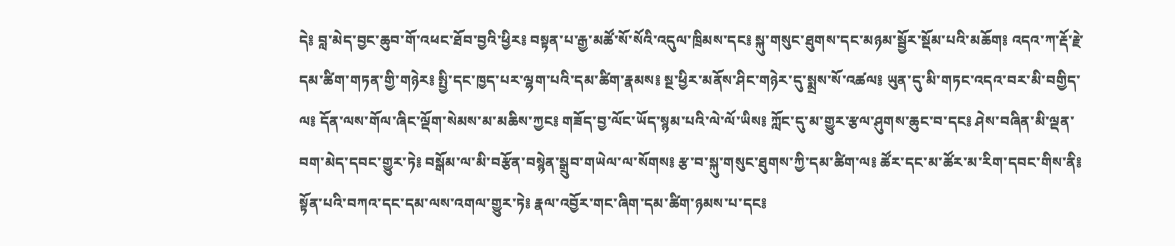དེ༔ བླ་མེད་བྱང་ཆུབ་གོ་འཕང་ཐོབ་བྱའི་ཕྱིར༔ བསྟན་པ་རྒྱ་མཚོ་སོ་སོའི་འདུལ་ཁྲིམས་དང༔ སྐུ་གསུང་ཐུགས་དང་མཉམ་སྦྱོར་སྡོམ་པའི་མཆོག༔ འདའ་ཀ་རྡོ་རྗེ་དམ་ཚིག་གཏན་གྱི་གཉེར༔ སྤྱི་དང་ཁྱད་པར་ལྷག་པའི་དམ་ཚིག་རྣམས༔ སྔ་ཕྱིར་མནོས་ཤིང་གཉེར་དུ་སྨྲས་སོ་འཚལ༔ ཡུན་དུ་མི་གཏང་འདའ་བར་མི་བགྱིད་ལ༔ དོན་ལས་གོལ་ཞིང་ལྡོག་སེམས་མ་མཆིས་ཀྱང༔ གཟོད་བྱ་ལོང་ཡོད་སྙམ་པའི་ལེ་ལོ་ཡིས༔ ཀློང་དུ་མ་གྱུར་རྩལ་ཤུགས་ཆུང་བ་དང༔ ཤེས་བཞིན་མི་ལྡན་བག་མེད་དབང་གྱུར་ཏེ༔ བསྒོམ་ལ་མི་བརྩོན་བསྙེན་སྒྲུབ་གཡེལ་ལ་སོགས༔ རྩ་བ་སྐུ་གསུང་ཐུགས་ཀྱི་དམ་ཚིག་ལ༔ ཚོར་དང་མ་ཚོར་མ་རིག་དབང་གིས་ནི༔ སྟོན་པའི་བཀའ་དང་དམ་ལས་འགལ་གྱུར་ཏེ༔ རྣལ་འབྱོར་གང་ཞིག་དམ་ཚིག་ཉམས་པ་དང༔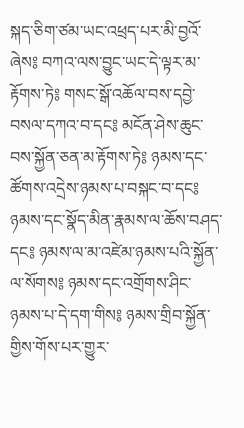སྐད་ཅིག་ཙམ་ཡང་འཕྲད་པར་མི་བྱའོ་ཞེས༔ བཀའ་ལས་བྱུང་ཡང་དེ་ལྟར་མ་རྟོགས་ཏེ༔ གསང་སྒོ་འཆོལ་བས་དབྱེ་བསལ་དཀའ་བ་དང༔ མངོན་ཤེས་ཆུང་བས་སྐྱོན་ཅན་མ་རྟོགས་ཏེ༔ ཉམས་དང་ཚོགས་འདྲེས་ཉམས་པ་བསྐང་བ་དང༔ ཉམས་དང་སྣོད་མིན་རྣམས་ལ་ཆོས་བཤད་དང༔ ཉམས་ལ་མ་འཛེམ་ཉམས་པའི་སྐྱོན་ལ་སོགས༔ ཉམས་དང་འགྲོགས་ཤིང་ཉམས་པ་དེ་དག་གིས༔ ཉམས་གྲིབ་སྐྱོན་གྱིས་གོས་པར་གྱུར་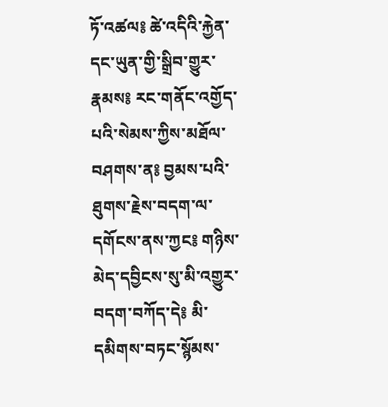ཏོ་འཚལ༔ ཚེ་འདིའི་རྐྱེན་དང་ཡུན་གྱི་སྒྲིབ་གྱུར་རྣམས༔ རང་གནོང་འགྱོད་པའི་སེམས་ཀྱིས་མཐོལ་བཤགས་ན༔ བྱམས་པའི་ཐུགས་རྗེས་བདག་ལ་དགོངས་ནས་ཀྱང༔ གཉིས་མེད་དབྱིངས་སུ་མི་འགྱུར་བདག་བཀོད་དེ༔ མི་དམིགས་བཏང་སྙོམས་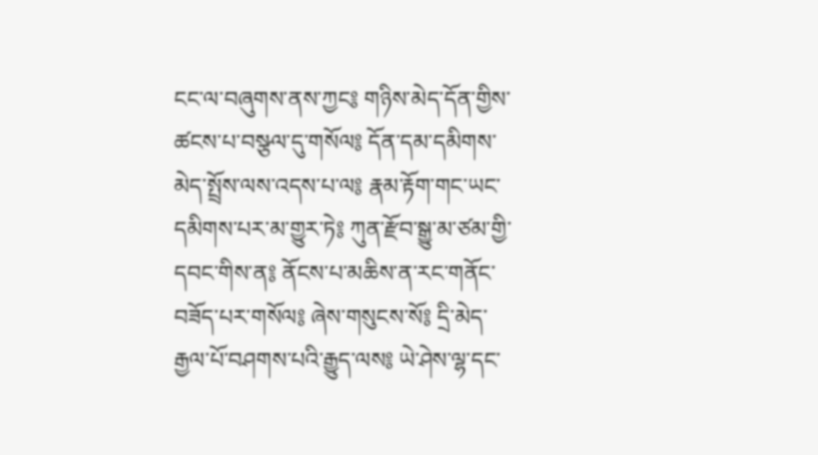ངང་ལ་བཞུགས་ནས་ཀྱང༔ གཉིས་མེད་དོན་གྱིས་ཚངས་པ་བསྩལ་དུ་གསོལ༔ དོན་དམ་དམིགས་མེད་སྤྲོས་ལས་འདས་པ་ལ༔ རྣམ་རྟོག་གང་ཡང་དམིགས་པར་མ་གྱུར་ཏེ༔ ཀུན་རྫོབ་སྒྱུ་མ་ཙམ་གྱི་དབང་གིས་ན༔ ནོངས་པ་མཆིས་ན་རང་གནོང་བཟོད་པར་གསོལ༔ ཞེས་གསུངས་སོ༔ དྲི་མེད་རྒྱལ་པོ་བཤགས་པའི་རྒྱུད་ལས༔ ཡེ་ཤེས་ལྷ་དང་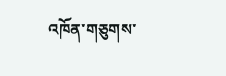འཁོན་གཅུགས་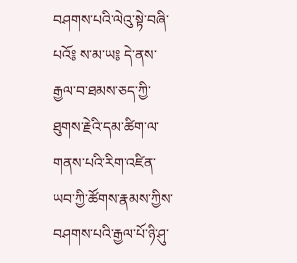བཤགས་པའི་ལེའུ་སྟེ་བཞི་པའོ༔ ས་མ་ཡ༔ དེ་ནས་རྒྱལ་བ་ཐམས་ཅད་ཀྱི་ཐུགས་རྗེའི་དམ་ཚིག་ལ་གནས་པའི་རིག་འཛིན་ཡབ་ཀྱི་ཚོགས་རྣམས་ཀྱིས་བཤགས་པའི་རྒྱལ་པོ་ཉི་ཤུ་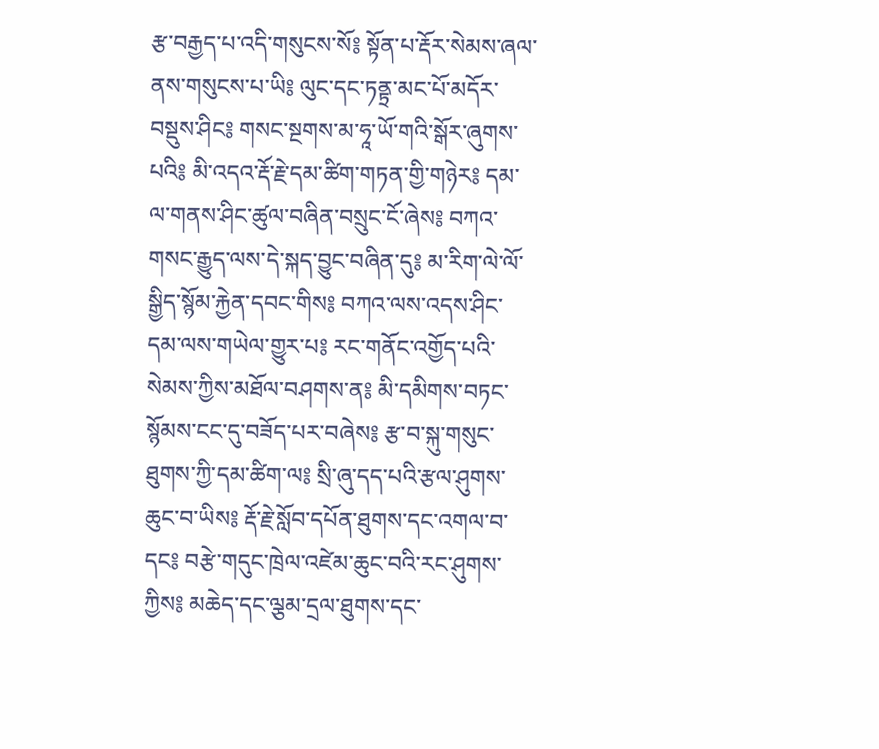རྩ་བརྒྱད་པ་འདི་གསུངས་སོ༔ སྟོན་པ་རྡོར་སེམས་ཞལ་ནས་གསུངས་པ་ཡི༔ ལུང་དང་ཏནྟྲ་མང་པོ་མདོར་བསྡུས་ཤིང༔ གསང་སྔགས་མ་ཧཱ་ཡོ་གའི་སྒོར་ཞུགས་པའི༔ མི་འདའ་རྡོ་རྗེ་དམ་ཚིག་གཏན་གྱི་གཉེར༔ དམ་ལ་གནས་ཤིང་ཚུལ་བཞིན་བསྲུང་ངོ་ཞེས༔ བཀའ་གསང་རྒྱུད་ལས་དེ་སྐད་བྱུང་བཞིན་དུ༔ མ་རིག་ལེ་ལོ་སྒྱིད་སྙོམ་རྐྱེན་དབང་གིས༔ བཀའ་ལས་འདས་ཤིང་དམ་ལས་གཡེལ་གྱུར་པ༔ རང་གནོང་འགྱོད་པའི་སེམས་ཀྱིས་མཐོལ་བཤགས་ན༔ མི་དམིགས་བཏང་སྙོམས་ངང་དུ་བཟོད་པར་བཞེས༔ རྩ་བ་སྐུ་གསུང་ཐུགས་ཀྱི་དམ་ཚིག་ལ༔ སྲི་ཞུ་དད་པའི་རྩལ་ཤུགས་ཆུང་བ་ཡིས༔ རྡོ་རྗེ་སློབ་དཔོན་ཐུགས་དང་འགལ་བ་དང༔ བརྩེ་གདུང་ཁྲེལ་འཛེམ་ཆུང་བའི་རང་ཤུགས་ཀྱིས༔ མཆེད་དང་ལྕམ་དྲལ་ཐུགས་དང་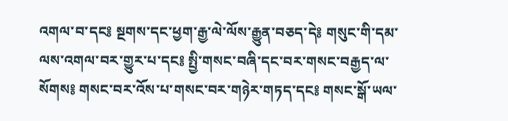འགལ་བ་དང༔ སྔགས་དང་ཕྱག་རྒྱ་ལེ་ལོས་རྒྱུན་བཅད་དེ༔ གསུང་གི་དམ་ལས་འགལ་བར་གྱུར་པ་དང༔ སྤྱི་གསང་བཞི་དང་བར་གསང་བརྒྱད་ལ་སོགས༔ གསང་བར་འོས་པ་གསང་བར་གཉེར་གཏད་དང༔ གསང་སྒོ་ཡལ་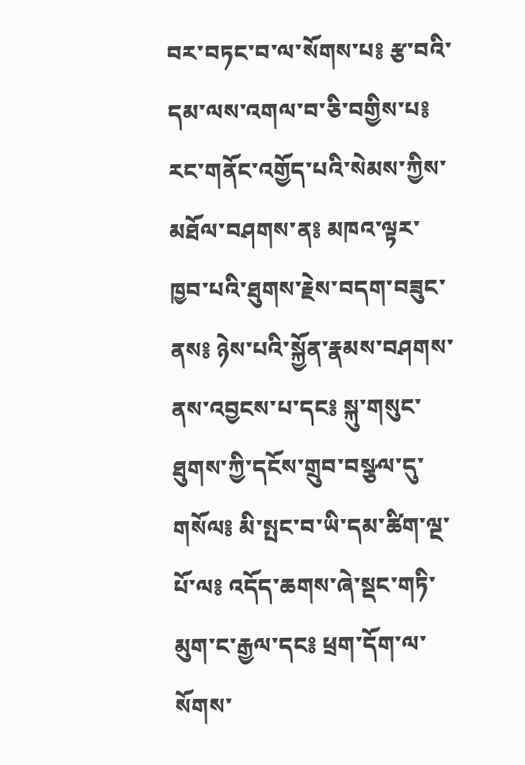བར་བཏང་བ་ལ་སོགས་པ༔ རྩ་བའི་དམ་ལས་འགལ་བ་ཅི་བགྱིས་པ༔ རང་གནོང་འགྱོད་པའི་སེམས་ཀྱིས་མཐོལ་བཤགས་ན༔ མཁའ་ལྟར་ཁྱབ་པའི་ཐུགས་རྗེས་བདག་བཟུང་ནས༔ ཉེས་པའི་སྐྱོན་རྣམས་བཤགས་ནས་འབྱངས་པ་དང༔ སྐུ་གསུང་ཐུགས་ཀྱི་དངོས་གྲུབ་བསྩལ་དུ་གསོལ༔ མི་སྤང་བ་ཡི་དམ་ཚིག་ལྔ་པོ་ལ༔ འདོད་ཆགས་ཞེ་སྡང་གཏི་མུག་ང་རྒྱལ་དང༔ ཕྲག་དོག་ལ་སོགས་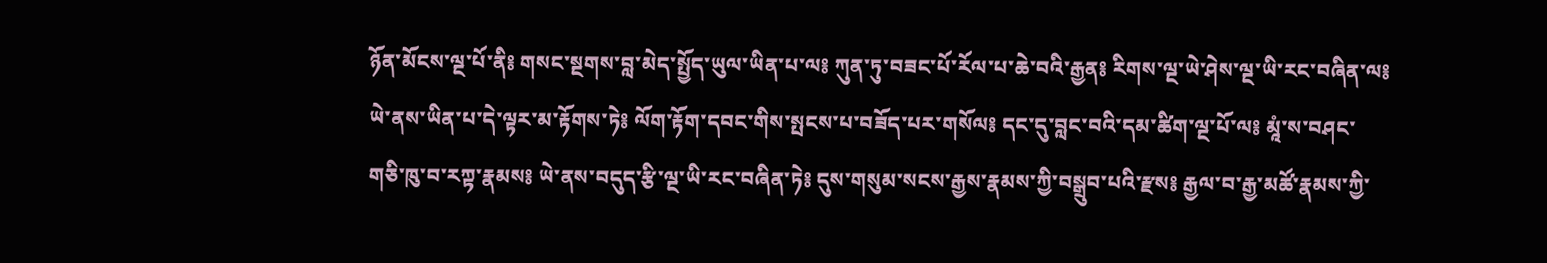ཉོན་མོངས་ལྔ་པོ་ནི༔ གསང་སྔགས་བླ་མེད་སྤྱོད་ཡུལ་ཡིན་པ་ལ༔ ཀུན་ཏུ་བཟང་པོ་རོལ་པ་ཆེ་བའི་རྒྱན༔ རིགས་ལྔ་ཡེ་ཤེས་ལྔ་ཡི་རང་བཞིན་ལ༔ ཡེ་ནས་ཡིན་པ་དེ་ལྟར་མ་རྟོགས་ཏེ༔ ལོག་རྟོག་དབང་གིས་སྤངས་པ་བཟོད་པར་གསོལ༔ དང་དུ་བླང་བའི་དམ་ཚིག་ལྔ་པོ་ལ༔ མཱཾ་ས་བཤང་གཅི་ཁུ་བ་རཀྟ་རྣམས༔ ཡེ་ནས་བདུད་རྩི་ལྔ་ཡི་རང་བཞིན་ཏེ༔ དུས་གསུམ་སངས་རྒྱས་རྣམས་ཀྱི་བསྒྲུབ་པའི་རྫས༔ རྒྱལ་བ་རྒྱ་མཚོ་རྣམས་ཀྱི་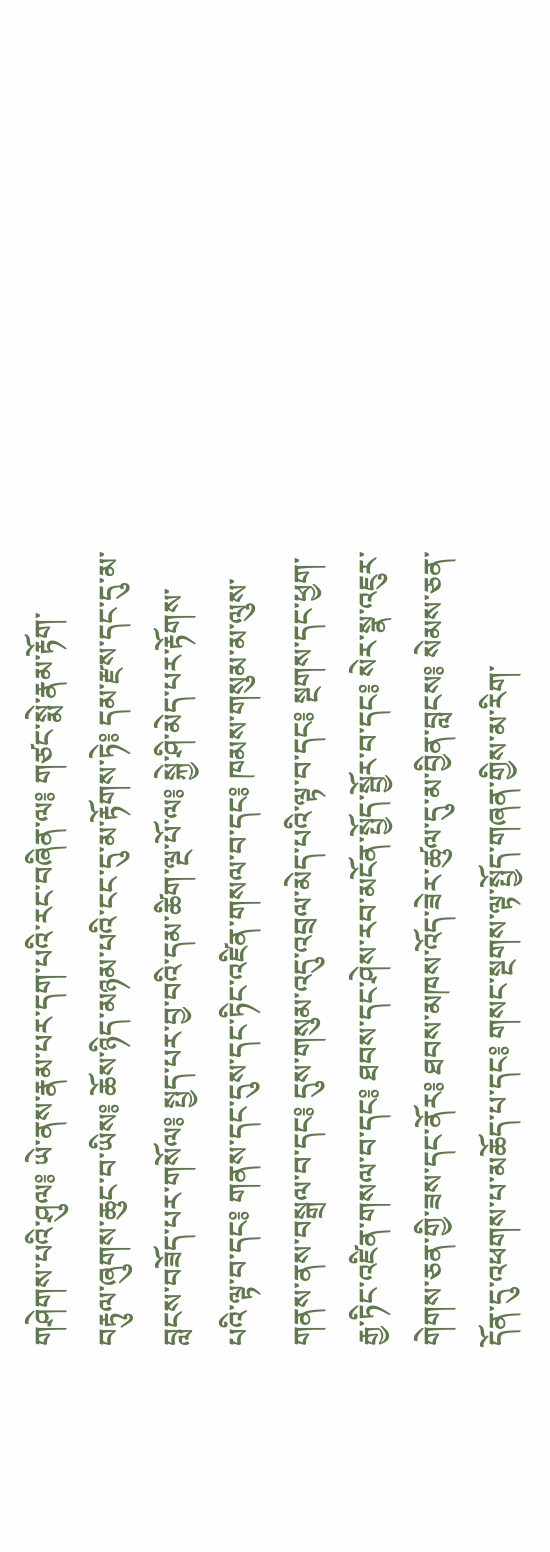གཤེགས་པའི་ཤུལ༔ ཡེ་ནས་རྣམ་པར་དག་པའི་རང་བཞིན་ལ༔ གཙང་སྨེ་རྣམ་རྟོག་བརྟུལ་ཞུགས་ཆུང་བ་ཡིས༔ ཆོས་ཉིད་མཉམ་པའི་ངང་དུ་མ་རྟོགས་ཏེ༔ དམ་རྫས་དང་དུ་མ་བླངས་བཟོད་པར་གསོལ༔ སྤྱད་པར་བྱ་བའི་དམ་ཚིག་ལྔ་པོ་ལ༔ སྐྱེ་ཤི་མེད་པར་རྟོགས་པའི་ལྟ་བ་དང༔ གནས་དང་དུས་དང་ཏིང་འཛིན་གསལ་བ་དང༔ ཁམས་གསུམ་མ་ལུས་གནས་ནས་བསྒྲལ་བ་དང༔ དུས་གསུམ་འདུ་འབྲལ་མེད་པའི་ལྟ་བ་དང༔ སྔགས་དང་ཕྱག་རྒྱ་ཏིང་འཛིན་གསལ་བ་དང༔ ཐབས་དང་ཤེས་རབ་མངོན་སྤྱོད་སྦྱོར་བ་དང༔ སེར་སྣ་འཇུར་གེགས་ཅན་གྱི་ཟས་དང་ནོར༔ ཐབས་མཁས་འོད་ཟེར་ཚུལ་དུ་མ་བྱིན་བླངས༔ སེམས་ཅན་དོན་དུ་འཕགས་པ་མཆོད་པ་དང༔ གསང་སྔགས་ལྟ་སྤྱོད་གཞན་གྱིས་མ་རིག་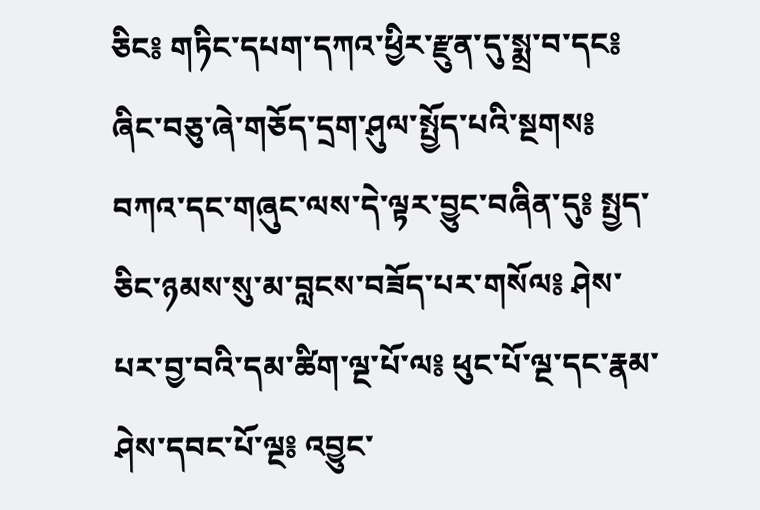ཅིང༔ གཏིང་དཔག་དཀའ་ཕྱིར་རྫུན་དུ་སྨྲ་བ་དང༔ ཞིང་བཅུ་ཞེ་གཅོད་དྲག་ཤུལ་སྤྱོད་པའི་སྔགས༔ བཀའ་དང་གཞུང་ལས་དེ་ལྟར་བྱུང་བཞིན་དུ༔ སྤྱད་ཅིང་ཉམས་སུ་མ་བླངས་བཟོད་པར་གསོལ༔ ཤེས་པར་བྱ་བའི་དམ་ཚིག་ལྔ་པོ་ལ༔ ཕུང་པོ་ལྔ་དང་རྣམ་ཤེས་དབང་པོ་ལྔ༔ འབྱུང་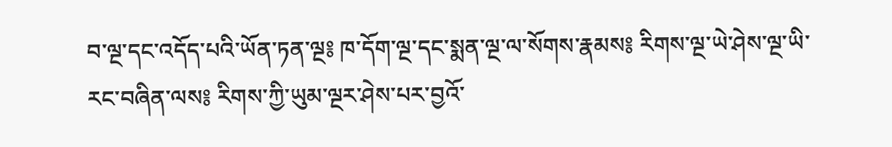བ་ལྔ་དང་འདོད་པའི་ཡོན་ཏན་ལྔ༔ ཁ་དོག་ལྔ་དང་སྨན་ལྔ་ལ་སོགས་རྣམས༔ རིགས་ལྔ་ཡེ་ཤེས་ལྔ་ཡི་རང་བཞིན་ལས༔ རིགས་ཀྱི་ཡུམ་ལྔར་ཤེས་པར་བྱའོ་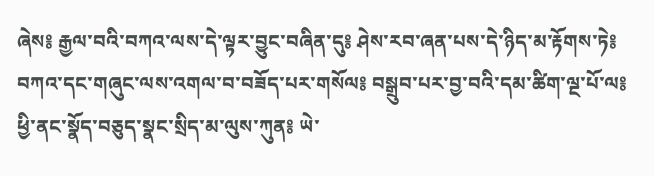ཞེས༔ རྒྱལ་བའི་བཀའ་ལས་དེ་ལྟར་བྱུང་བཞིན་དུ༔ ཤེས་རབ་ཞན་པས་དེ་ཉིད་མ་རྟོགས་ཏེ༔ བཀའ་དང་གཞུང་ལས་འགལ་བ་བཟོད་པར་གསོལ༔ བསྒྲུབ་པར་བྱ་བའི་དམ་ཚིག་ལྔ་པོ་ལ༔ ཕྱི་ནང་སྣོད་བཅུད་སྣང་སྲིད་མ་ལུས་ཀུན༔ ཡེ་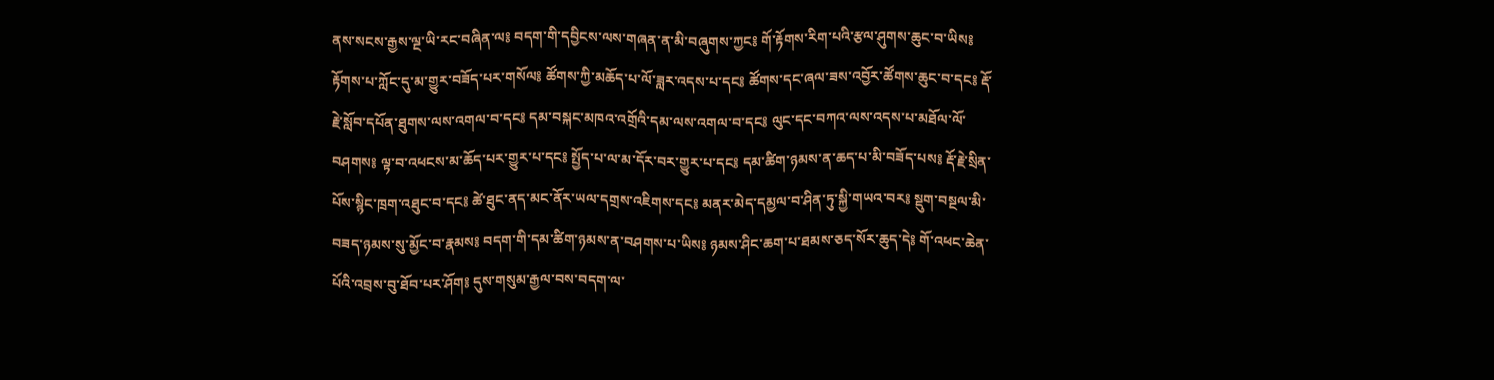ནས་སངས་རྒྱས་ལྔ་ཡི་རང་བཞིན་ལ༔ བདག་གི་དབྱིངས་ལས་གཞན་ན་མི་བཞུགས་ཀྱང༔ གོ་རྟོགས་རིག་པའི་རྩལ་ཤུགས་ཆུང་བ་ཡིས༔ རྟོགས་པ་ཀློང་དུ་མ་གྱུར་བཟོད་པར་གསོལ༔ ཚོགས་ཀྱི་མཆོད་པ་ལོ་ཟླར་འདས་པ་དང༔ ཚོགས་དང་ཞལ་ཟས་འབྱོར་ཚོགས་ཆུང་བ་དང༔ རྡོ་རྗེ་སློབ་དཔོན་ཐུགས་ལས་འགལ་བ་དང༔ དམ་བསྐང་མཁའ་འགྲོའི་དམ་ལས་འགལ་བ་དང༔ ལུང་དང་བཀའ་ལས་འདས་པ་མཐོལ་ལོ་བཤགས༔ ལྟ་བ་འཕངས་མ་ཆོད་པར་གྱུར་པ་དང༔ སྤྱོད་པ་ལ་མ་དོར་བར་གྱུར་པ་དང༔ དམ་ཚིག་ཉམས་ན་ཆད་པ་མི་བཟོད་པས༔ རྡོ་རྗེ་སྲིན་པོས་སྙིང་ཁྲག་འཐུང་བ་དང༔ ཚེ་ཐུང་ནད་མང་ནོར་ཡལ་དགྲས་འཇིགས་དང༔ མནར་མེད་དམྱལ་བ་ཤིན་ཏུ་སྐྱི་གཡའ་བར༔ སྡུག་བསྔལ་མི་བཟད་ཉམས་སུ་མྱོང་བ་རྣམས༔ བདག་གི་དམ་ཚིག་ཉམས་ན་བཤགས་པ་ཡིས༔ ཉམས་ཤིང་ཆག་པ་ཐམས་ཅད་སོར་ཆུད་དེ༔ གོ་འཕང་ཆེན་པོའི་འབྲས་བུ་ཐོབ་པར་ཤོག༔ དུས་གསུམ་རྒྱལ་བས་བདག་ལ་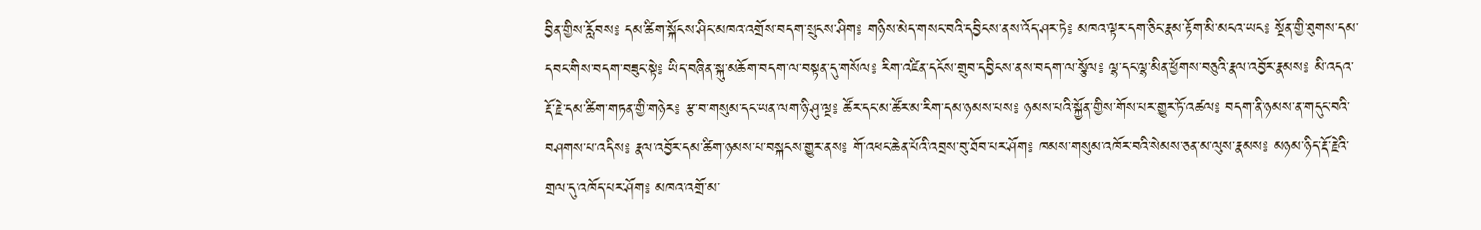བྱིན་གྱིས་རློབས༔ དམ་ཚིག་སྐོངས་ཤིང་མཁའ་འགྲོས་བདག་སྲུངས་ཤིག༔ གཉིས་མེད་གསང་བའི་དབྱིངས་ནས་འོད་ཤར་ཏེ༔ མཁའ་ལྟར་དག་ཅིང་རྣམ་རྟོག་མི་མངའ་ཡང༔ སྔོན་གྱི་ཐུགས་དམ་དབང་གིས་བདག་བཟུང་སྟེ༔ ཡིད་བཞིན་སྐུ་མཆོག་བདག་ལ་བསྟན་དུ་གསོལ༔ རིག་འཛིན་དངོས་གྲུབ་དབྱིངས་ནས་བདག་ལ་སྩོལ༔ ལྷ་དང་ལྷ་མིན་ཕྱོགས་བཅུའི་རྣལ་འབྱོར་རྣམས༔ མི་འདའ་རྡོ་རྗེ་དམ་ཚིག་གཏན་གྱི་གཉེར༔ རྩ་བ་གསུམ་དང་ཡན་ལག་ཉི་ཤུ་ལྔ༔ ཚོར་དང་མ་ཚོར་མ་རིག་དམ་ཉམས་པས༔ ཉམས་པའི་སྐྱོན་གྱིས་གོས་པར་གྱུར་ཏོ་འཚལ༔ བདག་ནི་ཉམས་ན་གདུང་བའི་བཤགས་པ་འདིས༔ རྣལ་འབྱོར་དམ་ཚིག་ཉམས་པ་བསྐངས་གྱུར་ནས༔ གོ་འཕང་ཆེན་པོའི་འབྲས་བུ་ཐོབ་པར་ཤོག༔ ཁམས་གསུམ་འཁོར་བའི་སེམས་ཅན་མ་ལུས་རྣམས༔ མཉམ་ཉིད་རྡོ་རྗེའི་གྲལ་དུ་འཁོད་པར་ཤོག༔ མཁའ་འགྲོ་མ་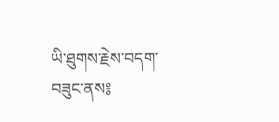ཡི་ཐུགས་རྗེས་བདག་བཟུང་ནས༔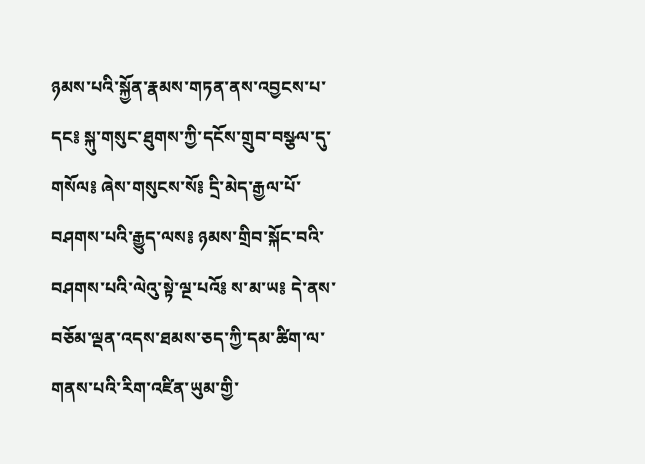ཉམས་པའི་སྐྱོན་རྣམས་གཏན་ནས་འབྱངས་པ་དང༔ སྐུ་གསུང་ཐུགས་ཀྱི་དངོས་གྲུབ་བསྩལ་དུ་གསོལ༔ ཞེས་གསུངས་སོ༔ དྲི་མེད་རྒྱལ་པོ་བཤགས་པའི་རྒྱུད་ལས༔ ཉམས་གྲིབ་སྐོང་བའི་བཤགས་པའི་ལེའུ་སྟེ་ལྔ་པའོ༔ ས་མ་ཡ༔ དེ་ནས་བཅོམ་ལྡན་འདས་ཐམས་ཅད་ཀྱི་དམ་ཚིག་ལ་གནས་པའི་རིག་འཛིན་ཡུམ་གྱི་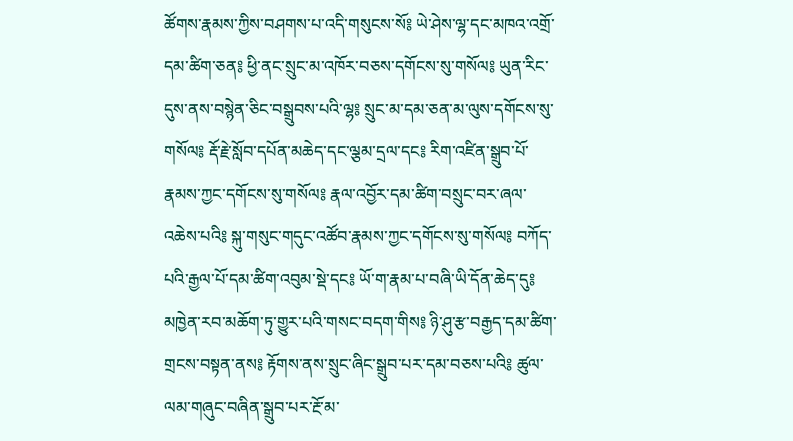ཚོགས་རྣམས་ཀྱིས་བཤགས་པ་འདི་གསུངས་སོ༔ ཡེ་ཤེས་ལྷ་དང་མཁའ་འགྲོ་དམ་ཚིག་ཅན༔ ཕྱི་ནང་སྲུང་མ་འཁོར་བཅས་དགོངས་སུ་གསོལ༔ ཡུན་རིང་དུས་ནས་བསྙེན་ཅིང་བསྒྲུབས་པའི་ལྷ༔ སྲུང་མ་དམ་ཅན་མ་ལུས་དགོངས་སུ་གསོལ༔ རྡོ་རྗེ་སློབ་དཔོན་མཆེད་དང་ལྕམ་དྲལ་དང༔ རིག་འཛིན་སྒྲུབ་པོ་རྣམས་ཀྱང་དགོངས་སུ་གསོལ༔ རྣལ་འབྱོར་དམ་ཚིག་བསྲུང་བར་ཞལ་འཆེས་པའི༔ སྐུ་གསུང་གདུང་འཚོབ་རྣམས་ཀྱང་དགོངས་སུ་གསོལ༔ བཀོད་པའི་རྒྱལ་པོ་དམ་ཚིག་འབུམ་སྡེ་དང༔ ཡོ་ག་རྣམ་པ་བཞི་ཡི་དོན་ཆེད་དུ༔ མཁྱེན་རབ་མཆོག་ཏུ་གྱུར་པའི་གསང་བདག་གིས༔ ཉི་ཤུ་རྩ་བརྒྱད་དམ་ཚིག་གྲངས་བསྟན་ནས༔ རྟོགས་ནས་སྲུང་ཞིང་སྒྲུབ་པར་དམ་བཅས་པའི༔ ཚུལ་ལམ་གཞུང་བཞིན་སྒྲུབ་པར་རྔོ་མ་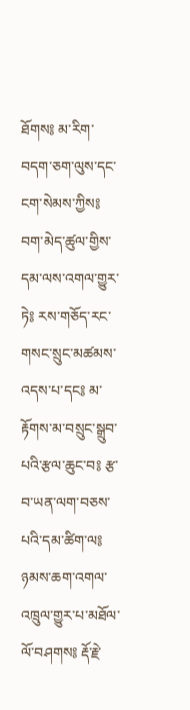ཐོགས༔ མ་རིག་བདག་ཅག་ལུས་དང་ངག་སེམས་ཀྱིས༔ བག་མེད་ཚུལ་གྱིས་དམ་ལས་འགལ་གྱུར་ཏེ༔ རས་གཅོད་རང་གསང་སྲུང་མཚམས་འདས་པ་དང༔ མ་རྟོགས་མ་བསྲུང་སྒྲུབ་པའི་རྩལ་ཆུང་བ༔ རྩ་བ་ཡན་ལག་བཅས་པའི་དམ་ཚིག་ལ༔ ཉམས་ཆག་འགལ་འཁྲུལ་གྱུར་པ་མཐོལ་ལོ་བཤགས༔ རྡོ་རྗེ་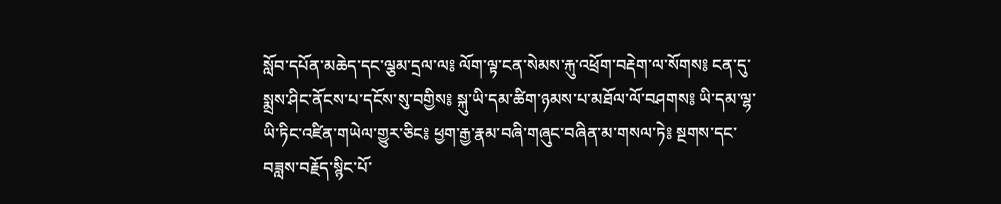སློབ་དཔོན་མཆེད་དང་ལྕམ་དྲལ་ལ༔ ལོག་ལྟ་ངན་སེམས་རྐུ་འཕྲོག་བརྡེག་ལ་སོགས༔ ངན་དུ་སྨྲས་ཤིང་ནོངས་པ་དངོས་སུ་བགྱིས༔ སྐུ་ཡི་དམ་ཚིག་ཉམས་པ་མཐོལ་ལོ་བཤགས༔ ཡི་དམ་ལྷ་ཡི་ཏིང་འཛིན་གཡེལ་གྱུར་ཅིང༔ ཕྱག་རྒྱ་རྣམ་བཞི་གཞུང་བཞིན་མ་གསལ་ཏེ༔ སྔགས་དང་བཟླས་བརྗོད་སྙིང་པོ་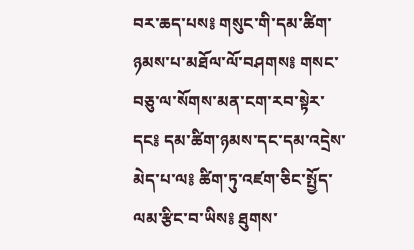བར་ཆད་པས༔ གསུང་གི་དམ་ཚིག་ཉམས་པ་མཐོལ་ལོ་བཤགས༔ གསང་བཅུ་ལ་སོགས་མན་ངག་རབ་སྟེར་དང༔ དམ་ཚིག་ཉམས་དང་དམ་འདྲེས་མེད་པ་ལ༔ ཚིག་ཏུ་འཛག་ཅིང་སྤྱོད་ལམ་རྩིང་བ་ཡིས༔ ཐུགས་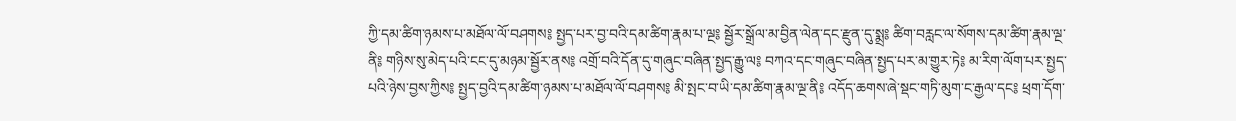ཀྱི་དམ་ཚིག་ཉམས་པ་མཐོལ་ལོ་བཤགས༔ སྤྱད་པར་བྱ་བའི་དམ་ཚིག་རྣམ་པ་ལྔ༔ སྦྱོར་སྒྲོལ་མ་བྱིན་ལེན་དང་རྫུན་དུ་སྨྲ༔ ཚིག་བརླང་ལ་སོགས་དམ་ཚིག་རྣམ་ལྔ་ནི༔ གཉིས་སུ་མེད་པའི་ངང་དུ་མཉམ་སྦྱོར་ནས༔ འགྲོ་བའི་དོན་དུ་གཞུང་བཞིན་སྤྱད་རྒྱུ་ལ༔ བཀའ་དང་གཞུང་བཞིན་སྤྱད་པར་མ་གྱུར་ཏེ༔ མ་རིག་ལོག་པར་སྤྱད་པའི་ཉེས་བྱས་ཀྱིས༔ སྤྱད་བྱའི་དམ་ཚིག་ཉམས་པ་མཐོལ་ལོ་བཤགས༔ མི་སྤང་བ་ཡི་དམ་ཚིག་རྣམ་ལྔ་ནི༔ འདོད་ཆགས་ཞེ་སྡང་གཏི་མུག་ང་རྒྱལ་དང༔ ཕྲག་དོག་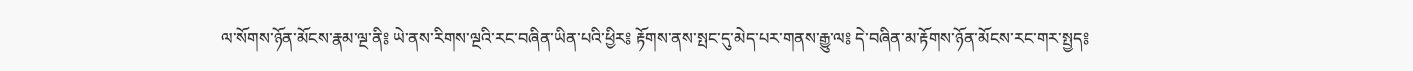ལ་སོགས་ཉོན་མོངས་རྣམ་ལྔ་ནི༔ ཡེ་ནས་རིགས་ལྔའི་རང་བཞིན་ཡིན་པའི་ཕྱིར༔ རྟོགས་ནས་སྤང་དུ་མེད་པར་གནས་རྒྱུ་ལ༔ དེ་བཞིན་མ་རྟོགས་ཉོན་མོངས་རང་གར་སྤྱད༔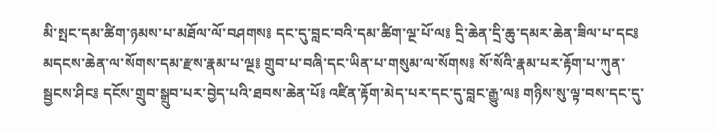མི་སྤང་དམ་ཚིག་ཉམས་པ་མཐོལ་ལོ་བཤགས༔ དང་དུ་བླང་བའི་དམ་ཚིག་ལྔ་པོ་ལ༔ དྲི་ཆེན་དྲི་ཆུ་དམར་ཆེན་ཟིལ་པ་དང༔ མདངས་ཆེན་ལ་སོགས་དམ་རྫས་རྣམ་པ་ལྔ༔ གྲུབ་པ་བཞི་དང་ཡིན་པ་གསུམ་ལ་སོགས༔ སོ་སོའི་རྣམ་པར་རྟོག་པ་ཀུན་སྦྱངས་ཤིང༔ དངོས་གྲུབ་སྒྲུབ་པར་བྱེད་པའི་ཐབས་ཆེན་པོ༔ འཛིན་རྟོག་མེད་པར་དང་དུ་བླང་རྒྱུ་ལ༔ གཉིས་སུ་ལྟ་བས་དང་དུ་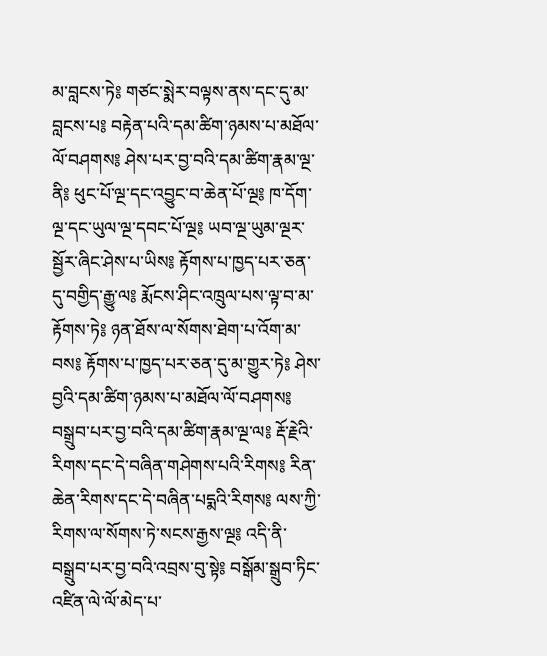མ་བླངས་ཏེ༔ གཙང་སྨེར་བལྟས་ནས་དང་དུ་མ་བླངས་པ༔ བརྟེན་པའི་དམ་ཚིག་ཉམས་པ་མཐོལ་ལོ་བཤགས༔ ཤེས་པར་བྱ་བའི་དམ་ཚིག་རྣམ་ལྔ་ནི༔ ཕུང་པོ་ལྔ་དང་འབྱུང་བ་ཆེན་པོ་ལྔ༔ ཁ་དོག་ལྔ་དང་ཡུལ་ལྔ་དབང་པོ་ལྔ༔ ཡབ་ལྔ་ཡུམ་ལྔར་སྦྱོར་ཞིང་ཤེས་པ་ཡིས༔ རྟོགས་པ་ཁྱད་པར་ཅན་དུ་བགྱིད་རྒྱུ་ལ༔ རྨོངས་ཤིང་འཁྲུལ་པས་ལྟ་བ་མ་རྟོགས་ཏེ༔ ཉན་ཐོས་ལ་སོགས་ཐེག་པ་འོག་མ་བས༔ རྟོགས་པ་ཁྱད་པར་ཅན་དུ་མ་གྱུར་ཏེ༔ ཤེས་བྱའི་དམ་ཚིག་ཉམས་པ་མཐོལ་ལོ་བཤགས༔ བསྒྲུབ་པར་བྱ་བའི་དམ་ཚིག་རྣམ་ལྔ་ལ༔ རྡོ་རྗེའི་རིགས་དང་དེ་བཞིན་གཤེགས་པའི་རིགས༔ རིན་ཆེན་རིགས་དང་དེ་བཞིན་པདྨའི་རིགས༔ ལས་ཀྱི་རིགས་ལ་སོགས་ཏེ་སངས་རྒྱས་ལྔ༔ འདི་ནི་བསྒྲུབ་པར་བྱ་བའི་འབྲས་བུ་སྟེ༔ བསྒོམ་སྒྲུབ་ཏིང་འཛིན་ལེ་ལོ་མེད་པ་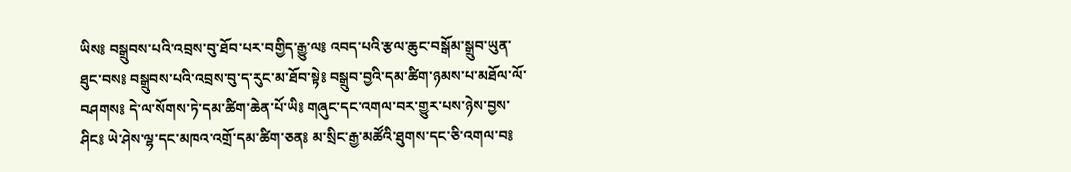ཡིས༔ བསྒྲུབས་པའི་འབྲས་བུ་ཐོབ་པར་བགྱིད་རྒྱུ་ལ༔ འབད་པའི་རྩལ་ཆུང་བསྒོམ་སྒྲུབ་ཡུན་ཐུང་བས༔ བསྒྲུབས་པའི་འབྲས་བུ་ད་རུང་མ་ཐོབ་སྟེ༔ བསྒྲུབ་བྱའི་དམ་ཚིག་ཉམས་པ་མཐོལ་ལོ་བཤགས༔ དེ་ལ་སོགས་ཏེ་དམ་ཚིག་ཆེན་པོ་ཡི༔ གཞུང་དང་འགལ་བར་གྱུར་པས་ཉེས་བྱས་ཤིང༔ ཡེ་ཤེས་ལྷ་དང་མཁའ་འགྲོ་དམ་ཚིག་ཅན༔ མ་སྲིང་རྒྱ་མཚོའི་ཐུགས་དང་ཅི་འགལ་བ༔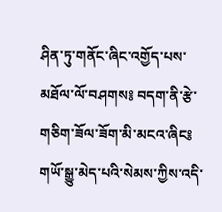ཤིན་ཏུ་གནོང་ཞིང་འགྱོད་པས་མཐོལ་ལོ་བཤགས༔ བདག་ནི་རྩེ་གཅིག་ཟོལ་ཟོག་མི་མངའ་ཞིང༔ གཡོ་སྒྱུ་མེད་པའི་སེམས་ཀྱིས་འདི་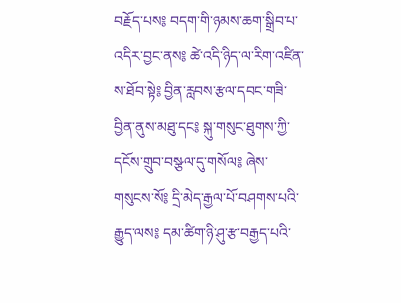བརྗོད་པས༔ བདག་གི་ཉམས་ཆག་སྒྲིབ་པ་འདིར་བྱང་ནས༔ ཚེ་འདི་ཉིད་ལ་རིག་འཛིན་ས་ཐོབ་སྟེ༔ བྱིན་རླབས་རྩལ་དབང་གཟི་བྱིན་ནུས་མཐུ་དང༔ སྐུ་གསུང་ཐུགས་ཀྱི་དངོས་གྲུབ་བསྩལ་དུ་གསོལ༔ ཞེས་གསུངས་སོ༔ དྲི་མེད་རྒྱལ་པོ་བཤགས་པའི་རྒྱུད་ལས༔ དམ་ཚིག་ཉི་ཤུ་རྩ་བརྒྱད་པའི་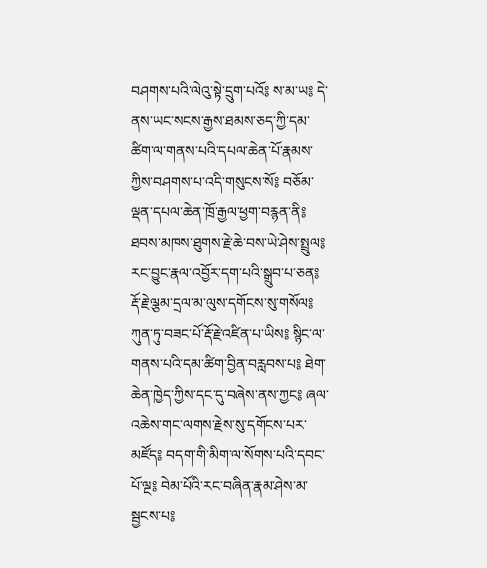བཤགས་པའི་ལེའུ་སྟེ་དྲུག་པའོ༔ ས་མ་ཡ༔ དེ་ནས་ཡང་སངས་རྒྱས་ཐམས་ཅད་ཀྱི་དམ་ཚིག་ལ་གནས་པའི་དཔལ་ཆེན་པོ་རྣམས་ཀྱིས་བཤགས་པ་འདི་གསུངས་སོ༔ བཅོམ་ལྡན་དཔལ་ཆེན་ཁྲོ་རྒྱལ་ཕྱག་བརྙན་ནི༔ ཐབས་མཁས་ཐུགས་རྗེ་ཆེ་བས་ཡེ་ཤེས་སྤྲུལ༔ རང་བྱུང་རྣལ་འབྱོར་དག་པའི་སྒྲུབ་པ་ཅན༔ རྡོ་རྗེ་ལྕམ་དྲལ་མ་ལུས་དགོངས་སུ་གསོལ༔ ཀུན་ཏུ་བཟང་པོ་རྡོ་རྗེ་འཛིན་པ་ཡིས༔ སྙིང་ལ་གནས་པའི་དམ་ཚིག་བྱིན་བརླབས་པ༔ ཐེག་ཆེན་ཁྱེད་ཀྱིས་དང་དུ་བཞེས་ནས་ཀྱང༔ ཞལ་འཆེས་གང་ལགས་རྗེས་སུ་དགོངས་པར་མཛོད༔ བདག་གི་མིག་ལ་སོགས་པའི་དབང་པོ་ལྔ༔ བེམ་པོའི་རང་བཞིན་རྣམ་ཤེས་མ་སྦྱངས་པ༔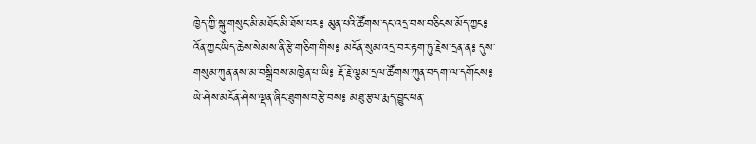ཁྱེད་ཀྱི་སྐུ་གསུང་མི་མཐོང་མི་ཐོས་པར༔ མུན་པའི་ཚོགས་དང་འདྲ་བས་བཅིངས་མོད་ཀྱང༔ འོན་ཀྱང་ཡིད་ཆེས་སེམས་ནི་རྩེ་གཅིག་གིས༔ མངོན་སུམ་འདྲ་བར་རྟག་ཏུ་རྗེས་དྲན་ན༔ དུས་གསུམ་ཀུན་ནས་མ་བསྒྲིབས་མཁྱེན་པ་ཡི༔ རྡོ་རྗེ་ལྕམ་དྲལ་ཚོགས་ཀུན་བདག་ལ་དགོངས༔ ཡེ་ཤེས་མངོན་ཤེས་ལྡན་ཞིང་ཐུགས་བརྩེ་བས༔ མཐུ་རྩལ་རྨད་བྱུང་ཕན་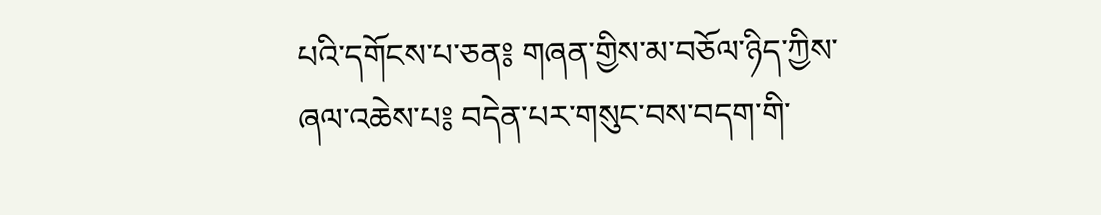པའི་དགོངས་པ་ཅན༔ གཞན་གྱིས་མ་བཅོལ་ཉིད་ཀྱིས་ཞལ་འཆེས་པ༔ བདེན་པར་གསུང་བས་བདག་གི་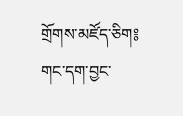གྲོགས་མཛོད་ཅིག༔ གང་དག་བྱང་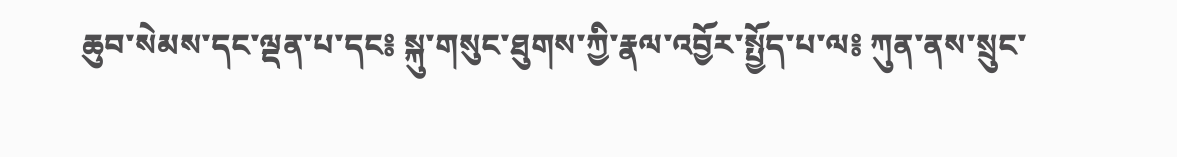ཆུབ་སེམས་དང་ལྡན་པ་དང༔ སྐུ་གསུང་ཐུགས་ཀྱི་རྣལ་འབྱོར་སྤྱོད་པ་ལ༔ ཀུན་ནས་སྲུང་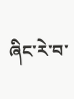ཞིང་རེ་བ་